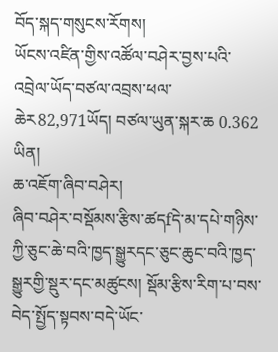བོད་སྐད་གསུངས་རོགས།
ཡོངས་འཛིན་གྱིས་འཚོལ་བཤེར་བྱས་པའི་འབྲེལ་ཡོད་བཙལ་འབྲས་ཕལ་ཆེར82,971ཡོད། བཙལ་ཡུན་སྐར་ཆ 0.362
ཡིན།
ཆ་འཇོག་ཞིབ་བཤེར།
ཞིབ་བཤེར་བསྡོམས་རྩིས་ཚདfདེ་མ་དཔེ་གཉིས་ཀྱི་ཅུང་ཆེ་བའི་ཁྱད་སྒྱུརདང་ཅུང་ཆུང་བའི་ཁྱད་སྒྱུརགྱི་སྡུར་དང་མཚུངས། སྡོམ་རྩིས་རིག་པ་བས་བེད་སྤྱོད་སྟབས་བདེ་ཡོང་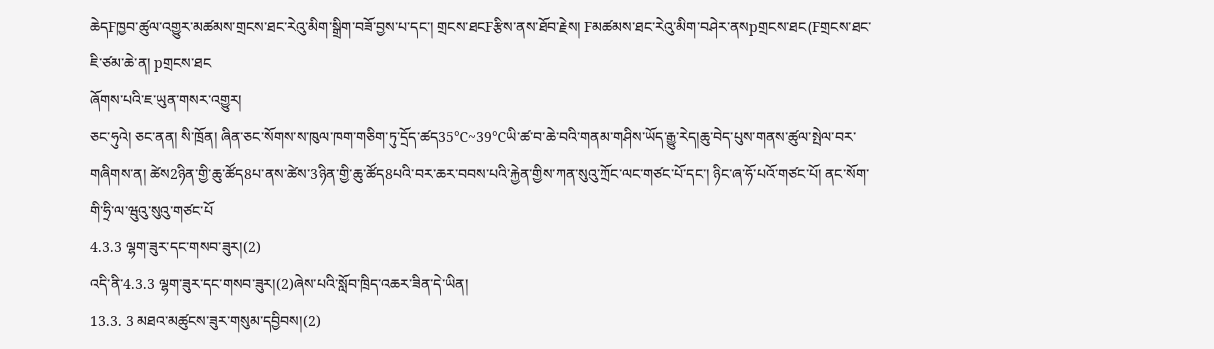ཆེདFཁྱབ་ཚུལ་འགྱུར་མཚམས་གྲངས་ཐང་རེའུ་མིག་སྒྲིག་བཟོ་བྱས་པ་དང་། གྲངས་ཐངFརྩིས་ནས་ཐོབ་རྗེས། Fམཚམས་ཐང་རེའུ་མིག་བཤེར་ནསpགྲངས་ཐང(Fགྲངས་ཐང་ཇི་ཙམ་ཆེ་ན། pགྲངས་ཐང
ཞོགས་པའི་ཇ་ཡུན་གསར་འགྱུར།
ཅང་ཧུའེ། ཅང་ནན། སི་ཁྲོན། ཞིན་ཅང་སོགས་ས་ཁུལ་ཁག་གཅིག་ཏུ་དྲོད་ཚད35℃~39℃ཡི་ཚ་བ་ཆེ་བའི་གནམ་གཤིས་ཡོད་རྒྱུ་རེད།ཆུ་བེད་པུས་གནས་ཚུལ་སྤེལ་བར་གཞིགས་ན། ཚེས2ཉིན་གྱི་ཆུ་ཚོད8པ་ནས་ཚེས་3ཉིན་གྱི་ཆུ་ཚོད8པའི་བར་ཆར་བབས་པའི་རྐྱེན་གྱིས་ཀན་སུའུ་ཀྲོང་ལང་གཙང་པོ་དང་། ཉིང་ཞ་ཧོ་པའོ་གཙང་པོ། ནང་སོག་གི་ཧྲི་ལ་ཝུའུ་སུའུ་གཙང་པོ
4.3.3 ལྷག་ཟུར་དང་གསབ་ཟུར།(2)
འདི་ནི་4.3.3 ལྷག་ཟུར་དང་གསབ་ཟུར།(2)ཞེས་པའི་སློབ་ཁྲིད་འཆར་ཟིན་དེ་ཡིན།
13.3. 3 མཐའ་མཚུངས་ཟུར་གསུམ་དབྱིབས།(2)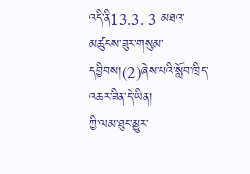འདི་ནི13.3. 3 མཐའ་མཚུངས་ཟུར་གསུམ་དབྱིབས།(2)ཞེས་པའི་སློབ་ཁྲིད་འཆར་ཟིན་དེ་ཡིན།
ཀྱི་ལམ་ཐུང་མྱུར་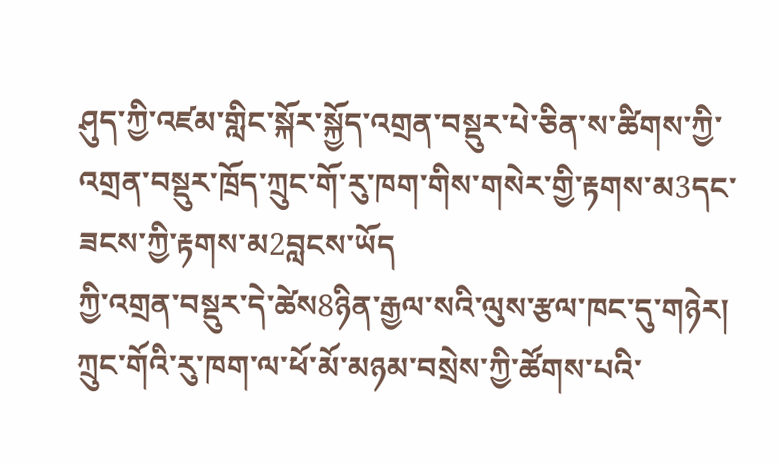ཤུད་ཀྱི་འཛམ་གླིང་སྐོར་སྐྱོད་འགྲན་བསྡུར་པེ་ཅིན་ས་ཚིགས་ཀྱི་འགྲན་བསྡུར་ཁྲོད་ཀྲུང་གོ་རུ་ཁག་གིས་གསེར་གྱི་རྟགས་མ3དང་ཟངས་ཀྱི་རྟགས་མ2བླངས་ཡོད
ཀྱི་འགྲན་བསྡུར་དེ་ཚེས8ཉིན་རྒྱལ་སའི་ལུས་རྩལ་ཁང་དུ་གཉེར། ཀྲུང་གོའི་རུ་ཁག་ལ་ཕོ་མོ་མཉམ་བསྲེས་ཀྱི་ཚོགས་པའི་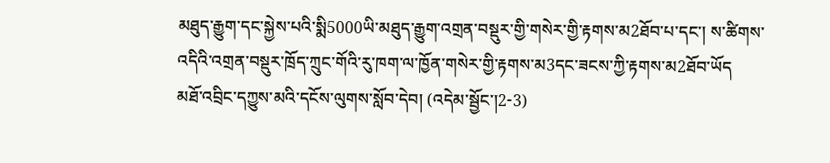མཐུད་རྒྱུག་དང་སྐྱེས་པའི་སྨི5000ཡི་མཐུད་རྒྱུག་འགྲན་བསྡུར་གྱི་གསེར་གྱི་རྟགས་མ2ཐོབ་པ་དང་། ས་ཚིགས་འདིའི་འགྲན་བསྡུར་ཁྲོད་ཀྲུང་གོའི་རུ་ཁག་ལ་ཁྱོན་གསེར་གྱི་རྟགས་མ3དང་ཟངས་ཀྱི་རྟགས་མ2ཐོབ་ཡོད
མཐོ་འབྲིང་དཀྱུས་མའི་དངོས་ལུགས་སློབ་དེབ། (འདེམ་སྦྱོང་།2-3)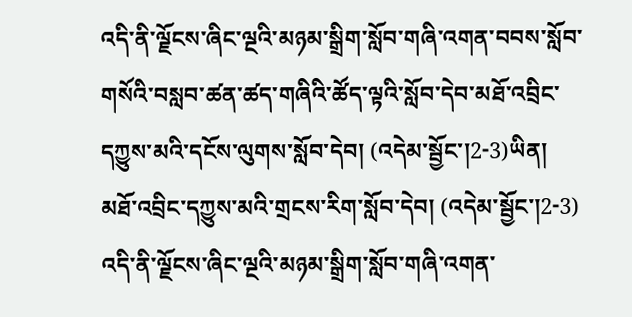འདི་ནི་ལྗོངས་ཞིང་ལྔའི་མཉམ་སྒྲིག་སློབ་གཞི་འགན་བབས་སློབ་གསོའི་བསླབ་ཚན་ཚད་གཞིའི་ཚོད་ལྟའི་སློབ་དེབ་མཐོ་འབྲིང་དཀྱུས་མའི་དངོས་ལུགས་སློབ་དེབ། (འདེམ་སྦྱོང་།2-3)ཡིན།
མཐོ་འབྲིང་དཀྱུས་མའི་གྲངས་རིག་སློབ་དེབ། (འདེམ་སྦྱོང་།2-3)
འདི་ནི་ལྗོངས་ཞིང་ལྔའི་མཉམ་སྒྲིག་སློབ་གཞི་འགན་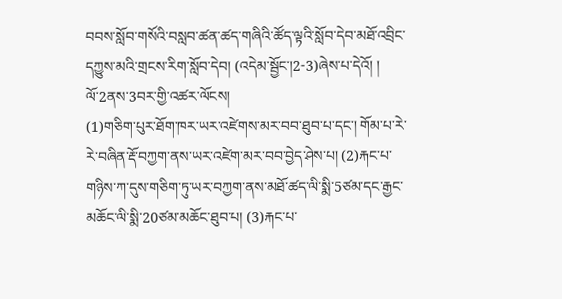བབས་སློབ་གསོའི་བསླབ་ཚན་ཚད་གཞིའི་ཚོད་ལྟའི་སློབ་དེབ་མཐོ་འབྲིང་དཀྱུས་མའི་གྲངས་རིག་སློབ་དེབ། (འདེམ་སྦྱོང་།2-3)ཞེས་པ་དེའོ། །
ལོ་2ནས་3བར་གྱི་འཚར་ལོངས།
(1)གཅིག་པུར་ཐོག་ཁར་ཡར་འཛེགས་མར་བབ་ཐུབ་པ་དང་། གོམ་པ་རེ་རེ་བཞིན་རྡོ་བཀྱག་ནས་ཡར་འཛེག་མར་བབ་བྱེད་ཤེས་པ། (2)རྐང་པ་གཉིས་ཀ་དུས་གཅིག་ཏུ་ཡར་བཀྱག་ནས་མཐོ་ཚད་ལི་སྨི་5ཙམ་དང་རྒྱང་མཆོང་ལི་སྨི་20ཙམ་མཆོང་ཐུབ་པ། (3)རྐང་པ་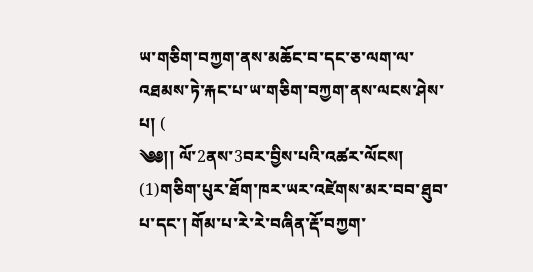ཡ་གཅིག་བཀྱག་ནས་མཆོང་བ་དང་ཅ་ལག་ལ་འཐམས་ཏེ་རྐང་པ་ཡ་གཅིག་བཀྱག་ནས་ལངས་ཤེས་པ། (
༄༅།། ལོ་2ནས་3བར་བྱིས་པའི་འཚར་ལོངས།
(1)གཅིག་པུར་ཐོག་ཁར་ཡར་འཛེགས་མར་བབ་ཐུབ་པ་དང་། གོམ་པ་རེ་རེ་བཞིན་རྡོ་བཀྱག་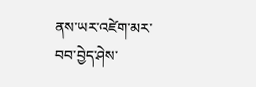ནས་ཡར་འཛེག་མར་བབ་བྱེད་ཤེས་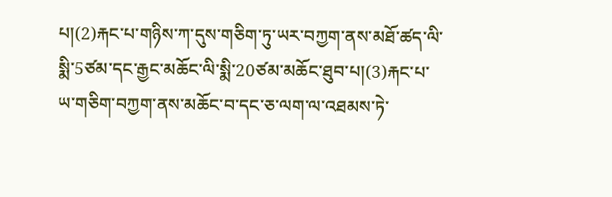པ།(2)རྐང་པ་གཉིས་ཀ་དུས་གཅིག་ཏུ་ཡར་བཀྱག་ནས་མཐོ་ཚད་ལི་སྨི་5ཙམ་དང་རྒྱང་མཆོང་ལི་སྨི་20ཙམ་མཆོང་ཐུབ་པ།(3)རྐང་པ་ཡ་གཅིག་བཀྱག་ནས་མཆོང་བ་དང་ཅ་ལག་ལ་འཐམས་ཏེ་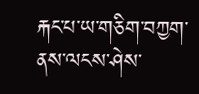རྐང་པ་ཡ་གཅིག་བཀྱག་ནས་ལངས་ཤེས་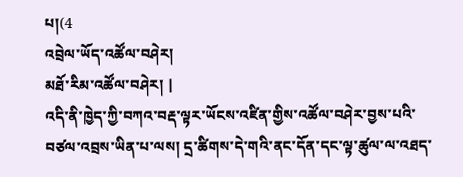པ།(4
འབྲེལ་ཡོད་འཚོལ་བཤེར།
མཐོ་རིམ་འཚོལ་བཤེར། |
འདི་ནི་ཁྱེད་ཀྱི་བཀའ་བརྡ་ལྟར་ཡོངས་འཛིན་གྱིས་འཚོལ་བཤེར་བྱས་པའི་བཙལ་འབྲས་ཡིན་པ་ལས། དྲ་ཚིགས་དེ་གའི་ནང་དོན་དང་ལྟ་ཚུལ་ལ་འཐད་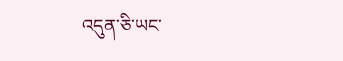འདུན་ཅི་ཡང་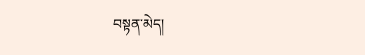བསྟན་མེད།